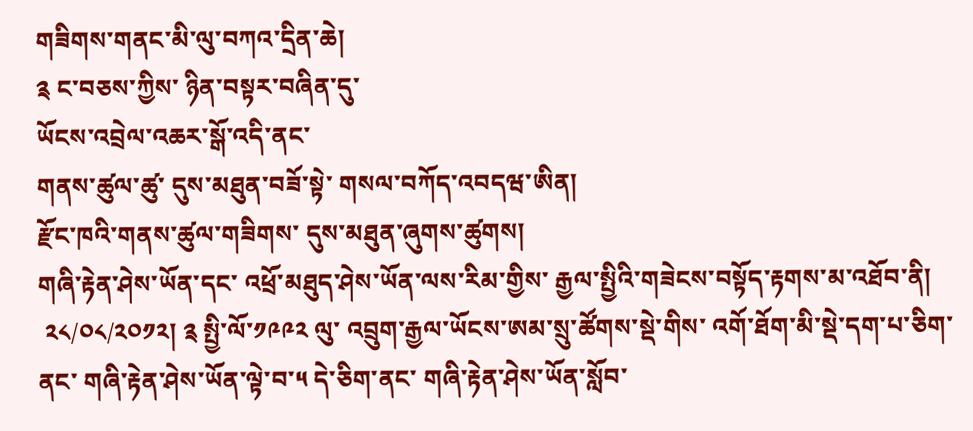གཟིགས་གནང་མི་ལུ་བཀའ་དྲིན་ཆེ།
༉ ང་བཅས་ཀྱིས་ ཉིན་བསྟར་བཞིན་དུ་
ཡོངས་འབྲེལ་འཆར་སྒོ་འདི་ནང་
གནས་ཚུལ་ཚུ་ དུས་མཐུན་བཟོ་སྟེ་ གསལ་བཀོད་འབདཝ་ཨིན།
རྫོང་ཁའི་གནས་ཚུལ་གཟིགས་ དུས་མཐུན་ཞུགས་ཚུགས།
གཞི་རྟེན་ཤེས་ཡོན་དང་ འཕྲོ་མཐུད་ཤེས་ཡོན་ལས་རིམ་གྱིས་ རྒྱལ་སྤྱིའི་གཟེངས་བསྟོད་རྟགས་མ་འཐོབ་ནི།
 ༢༨/༠༨/༢༠༡༢། ༉ སྤྱི་ལོ་༡༩༩༢ ལུ་ འབྲུག་རྒྱལ་ཡོངས་ཨམ་སྲུ་ཚོགས་སྡེ་གིས་ འགོ་ཐོག་མི་སྡེ་དག་པ་ཅིག་ནང་ གཞི་རྟེན་ཤེས་ཡོན་ལྟེ་བ་༥ དེ་ཅིག་ནང་ གཞི་རྟེན་ཤེས་ཡོན་སློབ་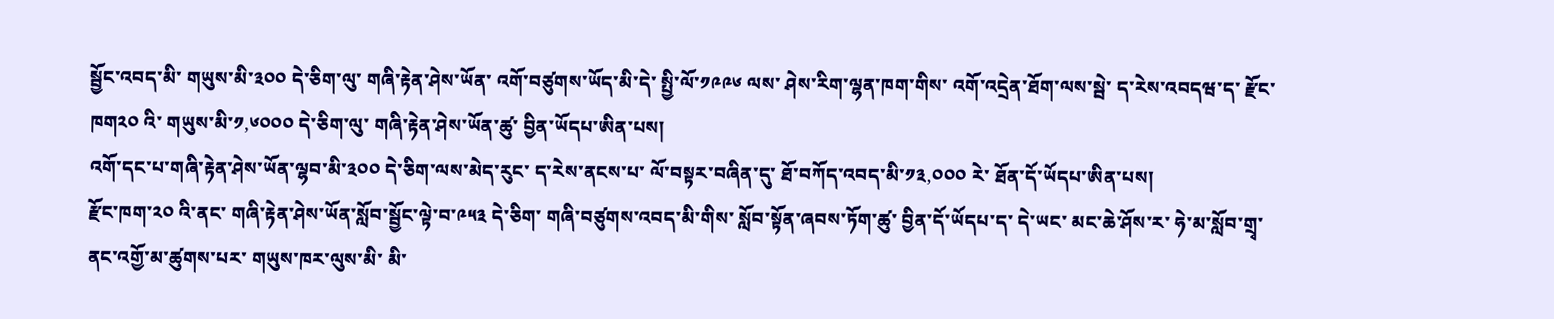སྦྱོང་འབད་མི་ གཡུས་མི་༣༠༠ དེ་ཅིག་ལུ་ གཞི་རྟེན་ཤེས་ཡོན་ འགོ་བཙུགས་ཡོད་མི་དེ་ སྤྱི་ལོ་༡༩༩༦ ལས་ ཤེས་རིག་ལྷན་ཁག་གིས་ འགོ་འདྲེན་ཐོག་ལས་སྦེ་ ད་རེས་འབདཝ་ད་ རྫོང་ཁག༢༠ འི་ གཡུས་མི་༡,༦༠༠༠ དེ་ཅིག་ལུ་ གཞི་རྟེན་ཤེས་ཡོན་ཚུ་ བྱིན་ཡོདཔ་ཨིན་པས།
འགོ་དང་པ་གཞི་རྟེན་ཤེས་ཡོན་ལྷབ་མི་༣༠༠ དེ་ཅིག་ལས་མེད་རུང་ ད་རེས་ནངས་པ་ ལོ་བསྟར་བཞིན་དུ་ ཐོ་བཀོད་འབད་མི་༡༣,༠༠༠ རེ་ ཐོན་དོ་ཡོདཔ་ཨིན་པས།
རྫོང་ཁག་༢༠ འི་ནང་ གཞི་རྟེན་ཤེས་ཡོན་སློབ་སྦྱོང་ལྟེ་བ་༩༥༣ དེ་ཅིག་ གཞི་བཙུགས་འབད་མི་གིས་ སློབ་སྟོན་ཞབས་ཏོག་ཚུ་ བྱིན་དོ་ཡོདཔ་ད་ དེ་ཡང་ མང་ཆེ་ཤོས་ར་ ཧེ་མ་སློབ་གྲྭ་ནང་འགྱོ་མ་ཚུགས་པར་ གཡུས་ཁར་ལུས་མི་ མི་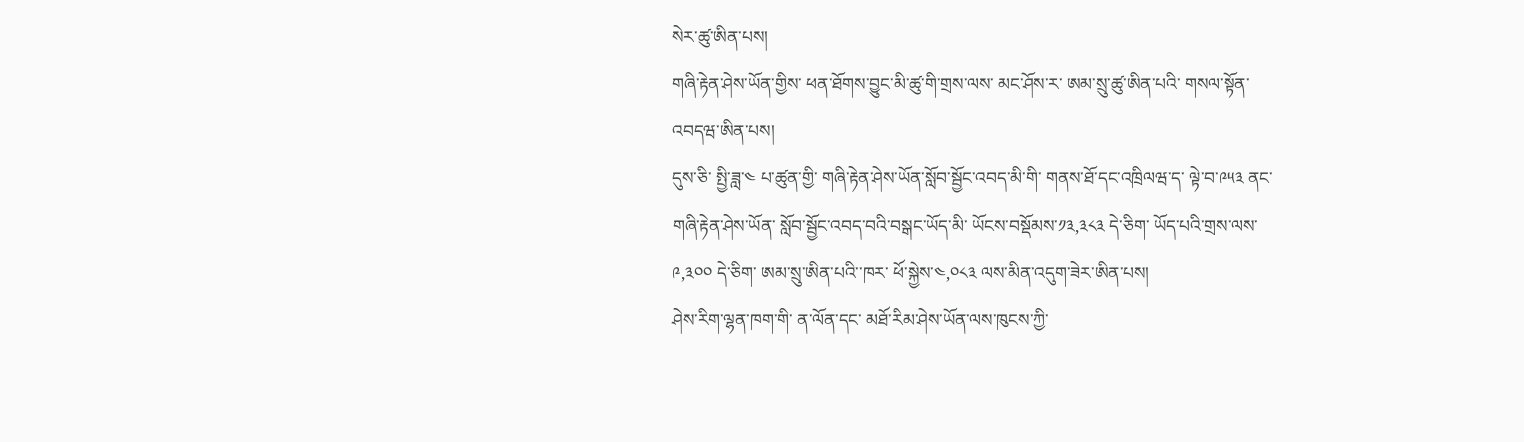སེར་ཚུ་ཨིན་པས།
གཞི་རྟེན་ཤེས་ཡོན་གྱིས་ ཕན་ཐོགས་བྱུང་མི་ཚུ་གི་གྲས་ལས་ མང་ཤོས་ར་ ཨམ་སྲུ་ཚུ་ཨིན་པའི་ གསལ་སྟོན་འབདཝ་ཨིན་པས།
དུས་ཅི་ སྤྱི་ཟླ་༤ པ་ཚུན་གྱི་ གཞི་རྟེན་ཤེས་ཡོན་སློབ་སྦྱོང་འབད་མི་གི་ གནས་ཐོ་དང་འཁྲིལཝ་ད་ ལྟེ་བ་༩༥༣ ནང་ གཞི་རྟེན་ཤེས་ཡོན་ སློབ་སྦྱོང་འབད་བའི་བསྒང་ཡོད་མི་ ཡོངས་བསྡོམས་༡༣,༣༨༣ དེ་ཅིག་ ཡོད་པའི་གྲས་ལས་༩,༣༠༠ དེ་ཅིག་ ཨམ་སྲུ་ཨིན་པའི་་ཁར་ ཕོ་སྐྱེས་༤,༠༨༣ ལས་མིན་འདུག་ཟེར་ཨིན་པས།
ཤེས་རིག་ལྷན་ཁག་གི་ ན་ལོན་དང་ མཐོ་རིམ་ཤེས་ཡོན་ལས་ཁུངས་ཀྱི་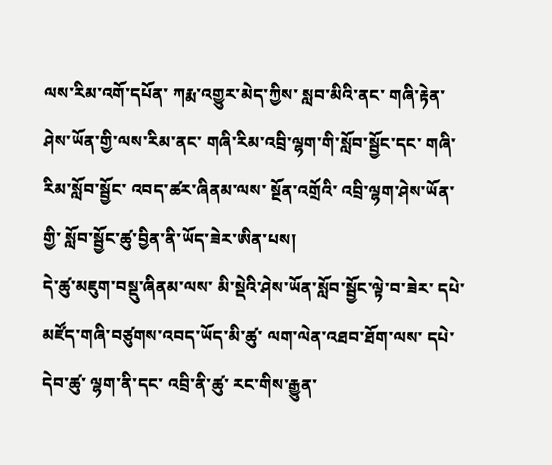ལས་རིམ་འགོ་དཔོན་ ཀརྨ་འགྱུར་མེད་ཀྱིས་ སླབ་མིའི་ནང་ གཞི་རྟེན་ཤེས་ཡོན་གྱི་ལས་རིམ་ནང་ གཞི་རིམ་འབྲི་ལྷག་གི་སློབ་སྦྱོང་དང་ གཞི་རིམ་སློབ་སྦྱོང་ འབད་ཚར་ཞིནམ་ལས་ སྔོན་འགྲོའི་ འབྲི་ལྷག་ཤེས་ཡོན་གྱི་ སློབ་སྦྱོང་ཚུ་བྱིན་ནི་ཡོད་ཟེར་ཨིན་པས།
དེ་ཚུ་མཇུག་བསྡུ་ཞིནམ་ལས་ མི་སྡེའི་ཤེས་ཡོན་སློབ་སྦྱོང་ལྟེ་བ་ཟེར་ དཔེ་མཛོད་གཞི་བཙུགས་འབད་ཡོད་མི་ཚུ་ ལག་ལེན་འཐབ་ཐོག་ལས་ དཔེ་དེབ་ཚུ་ ལྷག་ནི་དང་ འབྲི་ནི་ཚུ་ རང་གིས་རྒྱུན་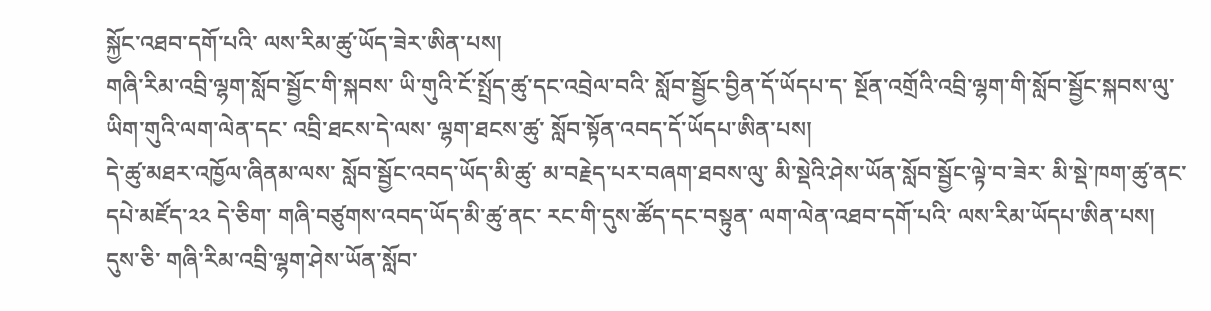སྐྱོང་འཐབ་དགོ་པའི་ ལས་རིམ་ཚུ་ཡོད་ཟེར་ཨིན་པས།
གཞི་རིམ་འབྲི་ལྷག་སློབ་སྦྱོང་གི་སྐབས་ ཡི་གུའི་ངོ་སྤྲོད་ཚུ་དང་འབྲེལ་བའི་ སློབ་སྦྱོང་བྱིན་དོ་ཡོདཔ་ད་ སྔོན་འགྲོའི་འབྲི་ལྷག་གི་སློབ་སྦྱོང་སྐབས་ལུ་ ཡིག་གུའི་ལག་ལེན་དང་ འབྲི་ཐངས་དེ་ལས་ ལྷག་ཐངས་ཚུ་ སློབ་སྟོན་འབད་དོ་ཡོདཔ་ཨིན་པས།
དེ་ཚུ་མཐར་འཁྱོལ་ཞིནམ་ལས་ སློབ་སྦྱོང་འབད་ཡོད་མི་ཚུ་ མ་བརྗེད་པར་བཞག་ཐབས་ལུ་ མི་སྡེའི་ཤེས་ཡོན་སློབ་སྦྱོང་ལྟེ་བ་ཟེར་ མི་སྡེ་ཁག་ཚུ་ནང་ དཔེ་མཛོད་༢༢ དེ་ཅིག་ གཞི་བཙུགས་འབད་ཡོད་མི་ཚུ་ནང་ རང་གི་དུས་ཚོད་དང་བསྟུན་ ལག་ལེན་འཐབ་དགོ་པའི་ ལས་རིམ་ཡོདཔ་ཨིན་པས།
དུས་ཅི་ གཞི་རིམ་འབྲི་ལྷག་ཤེས་ཡོན་སློབ་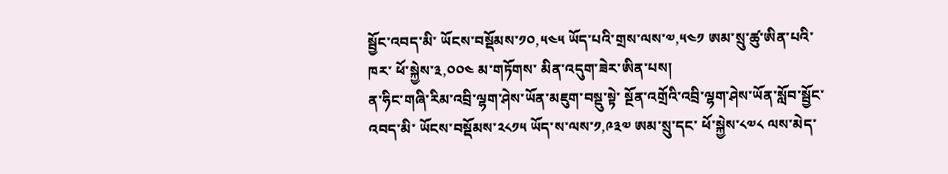སྦྱོང་འབད་མི་ ཡོངས་བསྡོམས་༡༠,༥༤༥ ཡོད་པའི་གྲས་ལས་༧,༥༤༡ ཨམ་སྲུ་ཚུ་ཨིན་པའི་ཁར་ ཕོ་སྐྱེས་༣,༠༠༤ མ་གཏོགས་ མིན་འདུག་ཟེར་ཨིན་པས།
ན་ཧིང་གཞི་རིམ་འབྲི་ལྷག་ཤེས་ཡོན་མཇུག་བསྡུ་སྟེ་ སྔོན་འགྲོའི་འབྲི་ལྷག་ཤེས་ཡོན་སློབ་སྦྱོང་འབད་མི་ ཡོངས་བསྡོམས་༢༨༡༥ ཡོད་ས་ལས་༡,༩༣༧ ཨམ་སྲུ་དང་ ཕོ་སྐྱེས་༨༧༨ ལས་མེད་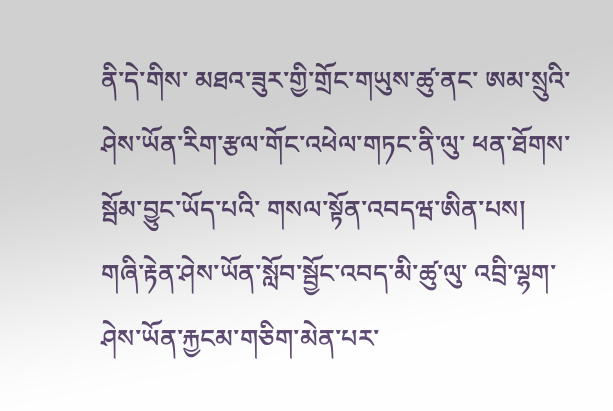ནི་དེ་གིས་ མཐའ་ཟུར་གྱི་གྲོང་གཡུས་ཚུ་ནང་ ཨམ་སྲུའི་ ཤེས་ཡོན་རིག་རྩལ་གོང་འཕེལ་གཏང་ནི་ལུ་ ཕན་ཐོགས་སྦོམ་བྱུང་ཡོད་པའི་ གསལ་སྟོན་འབདཝ་ཨིན་པས།
གཞི་རྟེན་ཤེས་ཡོན་སློབ་སྦྱོང་འབད་མི་ཚུ་ལུ་ འབྲི་ལྷག་ཤེས་ཡོན་རྐྱངམ་གཅིག་མེན་པར་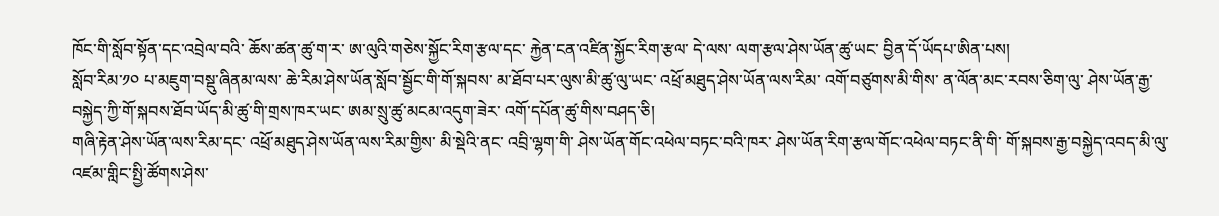ཁོང་གི་སློབ་སྟོན་དང་འབྲེལ་བའི་ ཆོས་ཚན་ཚུ་ག་ར་ ཨ་ལུའི་གཅེས་སྐྱོང་རིག་རྩལ་དང་ རྐྱེན་ངན་འཛིན་སྐྱོང་རིག་རྩལ་ དེ་ལས་ ལག་རྩལ་ཤེས་ཡོན་ཚུ་ཡང་ བྱིན་དོ་ཡོདཔ་ཨིན་པས།
སློབ་རིམ་༡༠ པ་མཇུག་བསྡུ་ཞིནམ་ལས་ ཆེ་རིམ་ཤེས་ཡོན་སློབ་སྦྱོང་གི་གོ་སྐབས་ མ་ཐོབ་པར་ལུས་མི་ཚུ་ལུ་ཡང་ འཕྲོ་མཐུད་ཤེས་ཡོན་ལས་རིམ་ འགོ་བཙུགས་མི་གིས་ ན་ལོན་མང་རབས་ཅིག་ལུ་ ཤེས་ཡོན་རྒྱ་བསྐྱེད་ཀྱི་གོ་སྐབས་ཐོབ་ཡོད་མི་ཚུ་གི་གྲས་ཁར་ཡང་ ཨམ་སྲུ་ཚུ་མངམ་འདུག་ཟེར་ འགོ་དཔོན་ཚུ་གིས་བཤད་ཅི།
གཞི་རྟེན་ཤེས་ཡོན་ལས་རིམ་དང་ འཕྲོ་མཐུད་ཤེས་ཡོན་ལས་རིམ་གྱིས་ མི་སྡེའི་ནང་ འབྲི་ལྷག་གི་ ཤེས་ཡོན་གོང་འཕེལ་བཏང་བའི་ཁར་ ཤེས་ཡོན་རིག་རྩལ་གོང་འཕེལ་བཏང་ནི་གི་ གོ་སྐབས་རྒྱ་བསྐྱེད་འབད་མི་ལུ་ འཛམ་གླིང་སྤྱི་ཚོགས་ཤེས་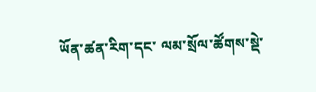ཡོན་ཚན་རིག་དང་ ལམ་སྲོལ་ཚོགས་སྡེ་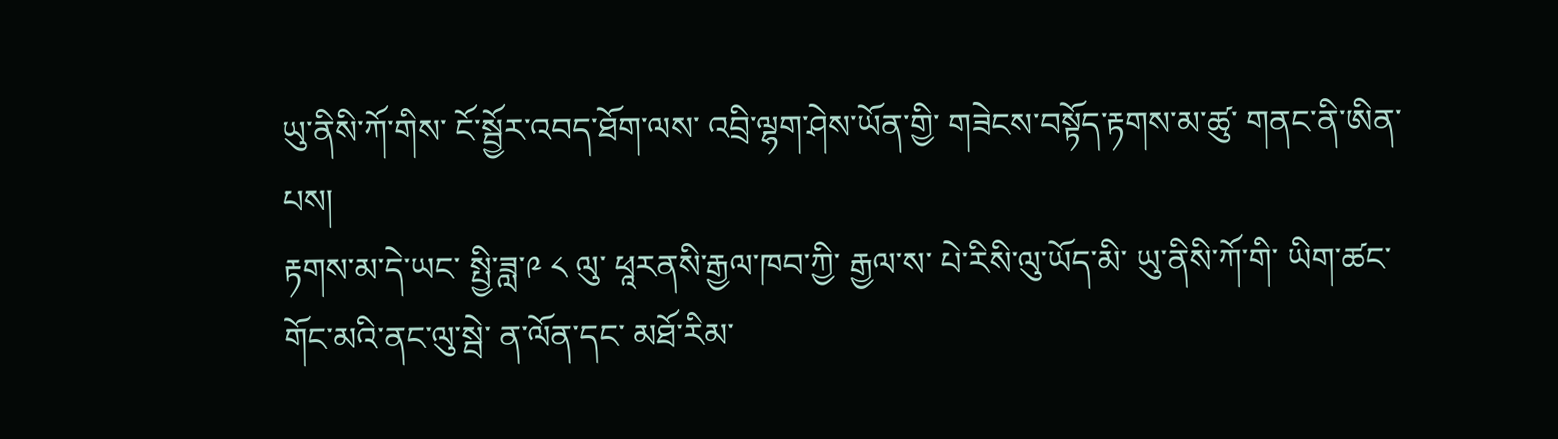ཡུ་ནིསི་ཀོ་གིས་ ངོ་སྦྱོར་འབད་ཐོག་ལས་ འབྲི་ལྷག་ཤེས་ཡོན་གྱི་ གཟེངས་བསྟོད་རྟགས་མ་ཚུ་ གནང་ནི་ཨིན་པས།
རྟགས་མ་དེ་ཡང་ སྤྱི་ཟླ་༩ ༨ ལུ་ ཕཱརནསི་རྒྱལ་ཁབ་ཀྱི་ རྒྱལ་ས་ པེ་རིསི་ལུ་ཡོད་མི་ ཡུ་ནིསི་ཀོ་གི་ ཡིག་ཚང་གོང་མའི་ནང་ལུ་སྦེ་ ན་ལོན་དང་ མཐོ་རིམ་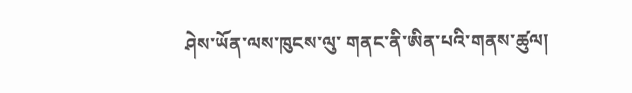ཤེས་ཡོན་ལས་ཁུངས་ལུ་ གནང་ནི་ཨིན་པའི་གནས་ཚུལ།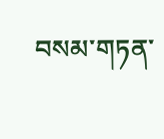བསམ་གཏན་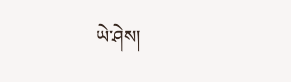ཡེ་ཤེས།